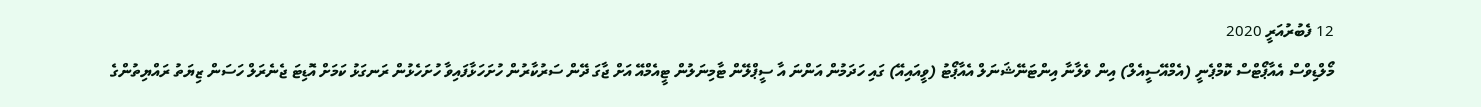12 ފެބުރުއަރީ 2020
މޯލްޑިވްސް އެއާޕޯޓްސް ކޮމްޕެނީ (އެމްއޭސީއެލް) އިން ވެލާނާ އިންޓަނޭޝަނަލް އެއާޕޯޓު (ވީއައިއޭ) ގައި ހަދަމުން އަންނަ އާ ސީޕްލޭން ޓާމިނަލުން ޓީއެމްއޭ އަށް ޖާގަ ދޭން ސަރުކާރުން ހުށަހަޅާފައިވާ ހުށަހެޅުން ރަނގަޅު ކަމަށް އޮޑިޓަ ޖެނެރަލް ހަސަން ޒިޔަތު ރައްޔިތުންގެ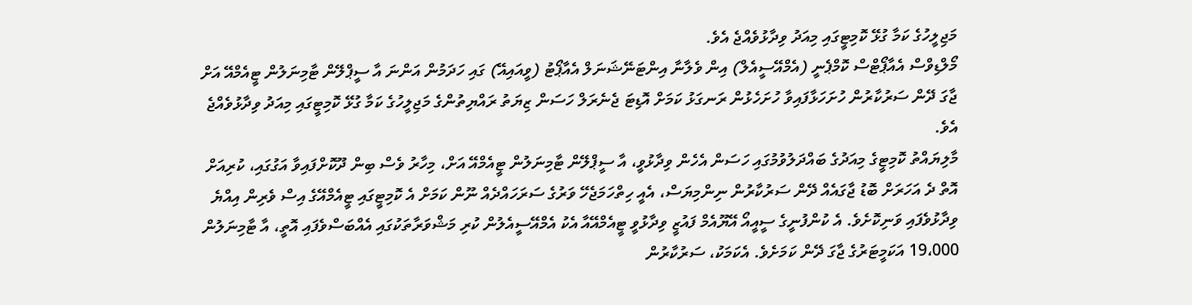މަޖިލީހުގެ ކަމާ ގުޅޭ ކޮމިޓީގައި މިއަދު ވިދާޅުވެއްޖެ އެވެ.
މޯލްޑިވްސް އެއާޕޯޓްސް ކޮމްޕެނީ (އެމްއޭސީއެލް) އިން ވެލާނާ އިންޓަނޭޝަނަލް އެއާޕޯޓު (ވީއައިއޭ) ގައި ހަދަމުން އަންނަ އާ ސީޕްލޭން ޓާމިނަލުން ޓީއެމްއޭ އަށް ޖާގަ ދޭން ސަރުކާރުން ހުށަހަޅާފައިވާ ހުށަހެޅުން ރަނގަޅު ކަމަށް އޮޑިޓަ ޖެނެރަލް ހަސަން ޒިޔަތު ރައްޔިތުންގެ މަޖިލީހުގެ ކަމާ ގުޅޭ ކޮމިޓީގައި މިއަދު ވިދާޅުވެއްޖެ އެވެ.
މާލިޔައްތު ކޮމިޓީގެ މިއަދުގެ ބައްދަލުވުމުގައި ހަސަން އެހެން ވިދާޅުވީ، އާ ސީޕްލޭން ޓާމިނަލުން ޓީއެމްއޭ އަށް، މިހާރު ވެސް ބިން ދޫކޮށްފައިވާ އަގުގައި، ކުރިއަށް އޮތް ދެ އަހަރަށް ބޮޑު ޖާގައެއް ދޭން ސަރުކާރުން ނިންމިޔަސް، އެއީ ހިތްހަމަޖެހޭ ވަރުގެ ސަރަހައްދެއް ނޫން ކަމަށް އެ ކޮމިޓީގައި ޓީއެމްއޭގެ އިސް ވެރިން އިއްޔެ ވިދާޅުވެފައި ވަނިކޮށެވެ. އެ ކުންފުނީގެ ސީއީއޯ އޭޔޫއެމް ފައުޒީ ވިދާޅުވީ ޓީއެމްއޭއާ އެކު އެމްއޭސީއެލުން ކުރި މަޝްވަރާތަކުގައި އެއްބަސްވެފައި އޮތީ، އާ ޓާމިނަލުން 19،000 އަކަމީޓަރުގެ ޖާގަ ދޭން ކަމަށެވެ. އެކަމަކު، ސަރުކާރުން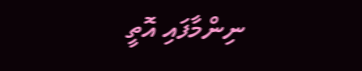ނިންމާފައި އޮތީ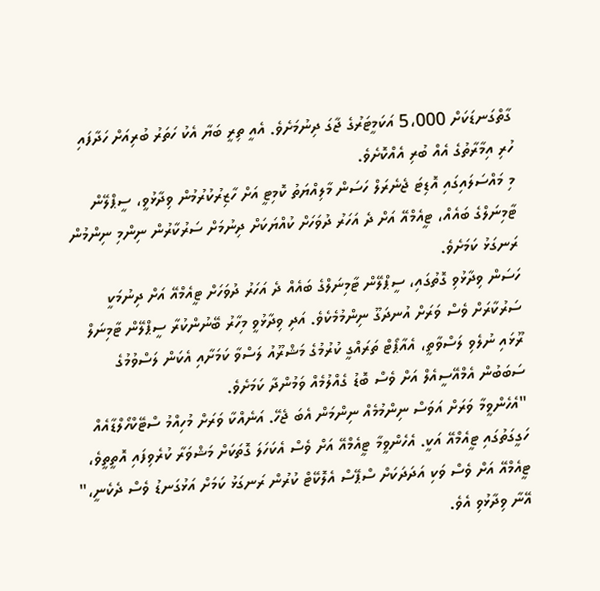ގާތްގަނޑަކަށް 5،000 އަކަމީޓަރުގެ ޖާގަ ދިނުމަށެވެ. އެއީ ތިރީ ބަޔާ އެކު ހަތަރު ބުރިއަށް ހަދާފައި ހުރި އިމާރާތުގެ އެއް ބުރި އެއްކޮށެވެ.
މި މައްސަލައިގައި އޮޑިޓަ ޖެނެރަލް ހަސަން މާލިއްޔަތު ކޮމިޓީ އަށް ހާޒިރުކުރުމުން ވިދާޅުވީ، ސީޕްލޭން ޓާމިނަލްގެ ބައެއް، ޓީއެމްއޭ އަށް ދެ އަހަރު ދުވަހަށް ކުއްޔަކަށް ދިނުމަށް ސަރުކާރުން ނިންމި ނިންމުން ރަނގަޅު ކަމަށެވެ.
ހަސަން ވިދާޅުވި ގޮތުގައި، ސީޕްލޭން ޓާމިނަލްގެ ބައެއް ދެ އަހަރު ދުވަހަށް ޓީއެމްއޭ އަށް ދިނުމަކީ ސަރުކާރަށް ވެސް ވަރަށް އުނދަގޫ ނިންމުމެކެވެ. އަދި ވިދާޅުވީ މިހާރު ބޭނުންކުރާ ސީޕްލޭން ޓާމިނަލް ރޫޅައި ނުލެވި ލަސްވާތީ، އެއާޕޯޓް ތަރައްގީ ކުރުމުގެ މަޝްރޫއު ލަސްވާ ކަމަށާއި އެކަން ލަސްވުމުގެ ސަބަބުން އެމްއޭސީއެލް އަށް ވެސް ބޮޑު ގެއްލުމެއް ވަމުންދާ ކަމަށެވެ.
"އެހެންވީމާ ވަރަށް އަވަސް ނިންމުމެއް ނިންމަން އެބަ ޖެހޭ. އަނެއްކާ ވަރަށް މުހިއްމު ސްޓޭކްހޯލްޑާއެއް ހަގީގަތުގައި ޓީއެމްއޭ އަކީ. އެހެންވީމާ ޓީއެމްއޭ އަށް ވެސް އެކަހަލަ ގޮތަކަށް މަޝްވަރާ ކުރެވިފައި އޮތީތީވެ، ޓީއެމްއޭ އަށް ވެސް ވަކި އަދަދަކަށް ސްޕޭސް އެލޮކޭޓް ކުރުން ރަނގަޅު ކަމަށް އަޅުގަނޑު ވެސް ދެކެނީ،" އޭނާ ވިދާޅުވި އެވެ.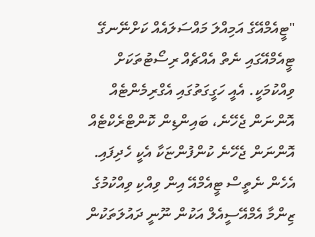"ޓީއެމްއޭގެ އަމިއްލަ މައްސަލައެއް ކަށްނޭނގޭ ޓީއެމްއޭގައި ނެތް އެއްޗެއް ރިސޯޓުތަކަށް ވިއްކުމަކީ. އެއީ ހަގީގަތުގައި އެގްރިމެންޓެއް އޮންނަން ޖެހޭނެ، ބައިންޑިން ކޮންޓްރެކްޓެއް އޮންނަން ޖެހޭނެ ކުންފުންޏަކާ އެކީ ހެދިފައި. އެހެން ނެތީސް ޓީއެމްއޭ އިން ވިއްކި ވިއްކުމުގެ ޒިންމާ އެމްއޭސީއެލް އަކުން ނޫނީ ދައުލަތަކުން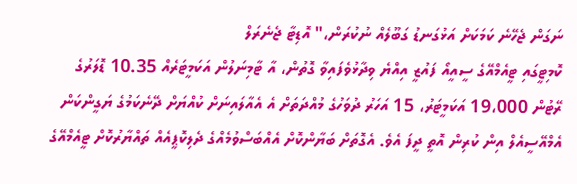ނަގަން ޖެހޭނެ ކަމަކަށް އަޅުގަނޑު ގަބޫލެއް ނުކުރަން،" އޮޑިޓާ ޖެނެރަލް
ކޮމިޓީގައި ޓީއެމްއޭގެ ސީއީއޯ ފައުޒީ އިއްޔެ ވިދާޅުވެފައިވާ ގޮތުން، އާ ޓާމިނަލުން އަކަމީޓަރެއް 10.35 ޑޮލަރުގެ ރޭޓުން 19،000 އަކަމީޓަރު، 15 އަހަރު ދުވަހުގެ މުއްދަތަށް އެ އެއާލައިނަށް ކުއްޔަށް ދޭނެކަމުގެ ޔަގީންކަން އެމްއޭސީއެލް އިން ކުރިން އޮތީ ދީފަ އެވެ. އެގޮތަށް ބަޔާންކޮށް އެއްބަސްވުމެއްގެ ދެލިކޮޕީއެއް ތައްޔާރުކޮށް ޓީއެމްއޭގެ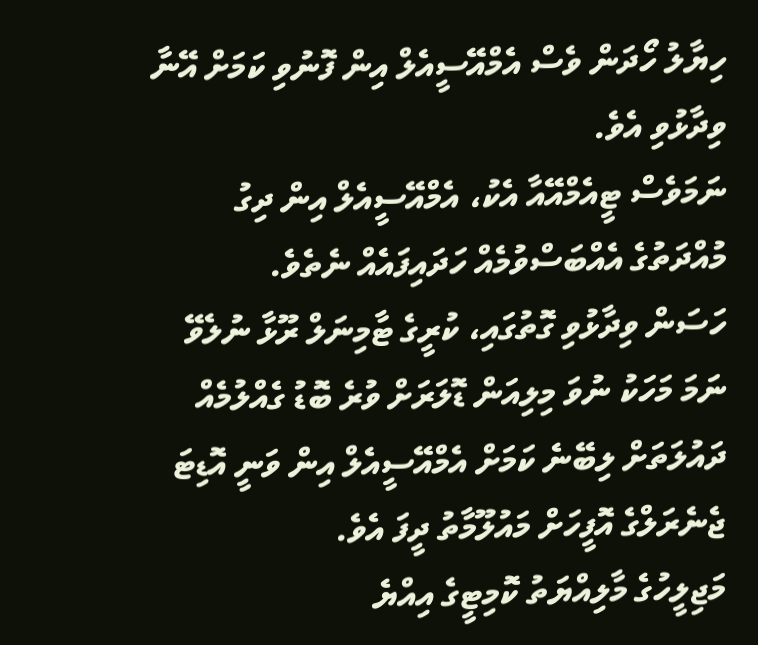ހިޔާލު ހޯދަން ވެސް އެމްއޭސީއެލް އިން ފޮނުވި ކަމަށް އޭނާ ވިދާޅުވި އެވެ.
ނަމަވެސް ޓީއެމްއޭއާ އެކު، އެމްއޭސީއެލް އިން ދިގު މުއްދަތުގެ އެއްބަސްވުމެއް ހަދައިފައެއް ނެތެވެ.
ހަސަން ވިދާޅުވި ގޮތުގައި، ކުރީގެ ޓާމިނަލް ރޫޅާ ނުލެވޭ ނަމަ މަހަކު ނުވަ މިލިއަން ޑޮލަރަށް ވުރެ ބޮޑު ގެއްލުމެއް ދައުލަތަށް ލިބޭނެ ކަމަށް އެމްއޭސީއެލް އިން ވަނީ އޮޑިޓަ ޖެނެރަލްގެ އޮފީހަށް މައުލޫމާތު ދީފަ އެވެ.
މަޖިލީހުގެ މާލިއްޔަތު ކޮމިޓީގެ އިއްޔެ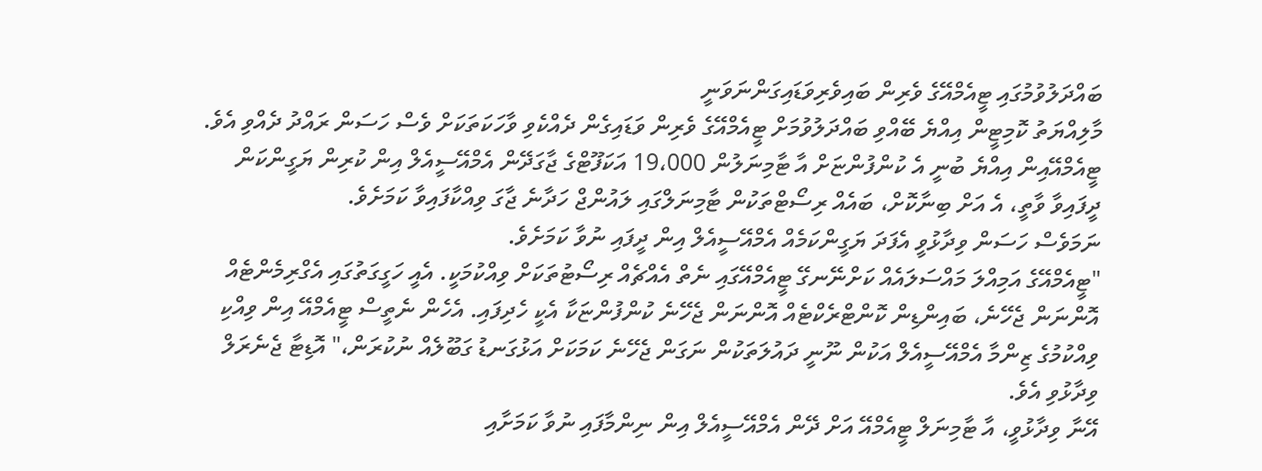ބައްދަލުވުމުގައި ޓީއެމްއޭގެ ވެރިން ބައިވެރިވަޑައިގަންނަވަނީ
މާލިއްޔަތު ކޮމިޓީން އިއްޔެ ބޭއްވި ބައްދަލުވުމަށް ޓީއެމްއޭގެ ވެރިން ވަޑައިގެން ދެއްކެވި ވާހަކަތަކަށް ވެސް ހަސަން ރައްދު ދެއްވި އެވެ.
ޓީއެމްއޭއިން އިއްޔެ ބުނީ އެ ކުންފުންޏަށް އާ ޓާމިނަލުން 19،000 އަކަފޫޓްގެ ޖާގަދޭން އެމްއޭސީއެލް އިން ކުރިން ޔަގީންކަން ދީފައިވާ ވާތީ، އެ އަށް ބިނާކޮށް، ބައެއް ރިސޯޓްތަކުން ޓާމިނަލްގައި ލައުންޖް ހަދާނެ ޖާގަ ވިއްކާފައިވާ ކަމަށެވެ.
ނަމަވެސް ހަސަން ވިދާޅުވީ އެފަދަ ޔަގީންކަމެއް އެމްއޭސީއެލް އިން ދީފައި ނުވާ ކަމަށެވެ.
"ޓީއެމްއޭގެ އަމިއްލަ މައްސަލައެއް ކަށްނޭނގޭ ޓީއެމްއޭގައި ނެތް އެއްޗެއް ރިސޯޓުތަކަށް ވިއްކުމަކީ. އެއީ ހަގީގަތުގައި އެގްރިމެންޓެއް އޮންނަން ޖެހޭނެ، ބައިންޑިން ކޮންޓްރެކްޓެއް އޮންނަން ޖެހޭނެ ކުންފުންޏަކާ އެކީ ހެދިފައި. އެހެން ނެތީސް ޓީއެމްއޭ އިން ވިއްކި ވިއްކުމުގެ ޒިންމާ އެމްއޭސީއެލް އަކުން ނޫނީ ދައުލަތަކުން ނަގަން ޖެހޭނެ ކަމަކަށް އަޅުގަނޑު ގަބޫލެއް ނުކުރަން،" އޮޑިޓާ ޖެނެރަލް ވިދާޅުވި އެވެ.
އޭނާ ވިދާޅުވީ، އާ ޓާމިނަލް ޓީއެމްއޭ އަށް ދޭން އެމްއޭސީއެލް އިން ނިންމާފައި ނުވާ ކަމަށާއި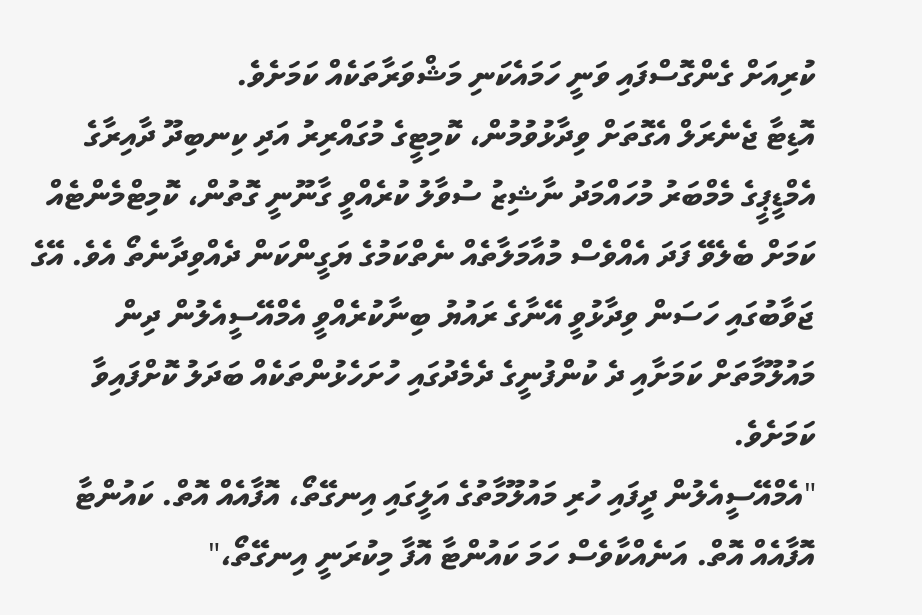ކުރިއަށް ގެންގޮސްފައި ވަނީ ހަމައެކަނި މަޝްވަރާތަކެއް ކަމަށެވެ.
އޮޑިޓާ ޖެނެރަލް އެގޮތަށް ވިދާޅުވުމުން، ކޮމިޓީގެ މުގައްރިރު އަދި ކިނބިދޫ ދާއިރާގެ އެމްޑީޕީގެ މެމްބަރު މުހައްމަދު ނާޝިޒު ސުވާލު ކުރެއްވީ ގާނޫނީ ގޮތުން، ކޮމިޓްމެންޓެއް ކަމަށް ބެލެވޭ ފަދަ އެއްވެސް މުއާމަލާތެއް ނެތްކަމުގެ ޔަގީންކަން ދެއްވިދާނެތޯ އެވެ. އޭގެ ޖަވާބުގައި ހަސަން ވިދާޅުވީ އޭނާގެ ރައުޔު ބިނާކުރެއްވީ އެމްއޭސީއެލުން ދިން މައުލޫމާތަށް ކަމަށާއި ދެ ކުންފުނީގެ ދެމެދުގައި ހުށަހެޅުންތަކެއް ބަދަލު ކޮށްފައިވާ ކަމަށެވެ.
"އެމްއޭސީއެލުން ދީފައި ހުރި މައުލޫމާތުގެ އަލީގައި އިނގޭތޯ، އޮފާއެއް އޮތް. ކައުންޓާ އޮފާއެއް އޮތް. އަނެއްކާވެސް ހަމަ ކައުންޓާ އޮފާ މިކުރަނީ އިނގޭތޯ،"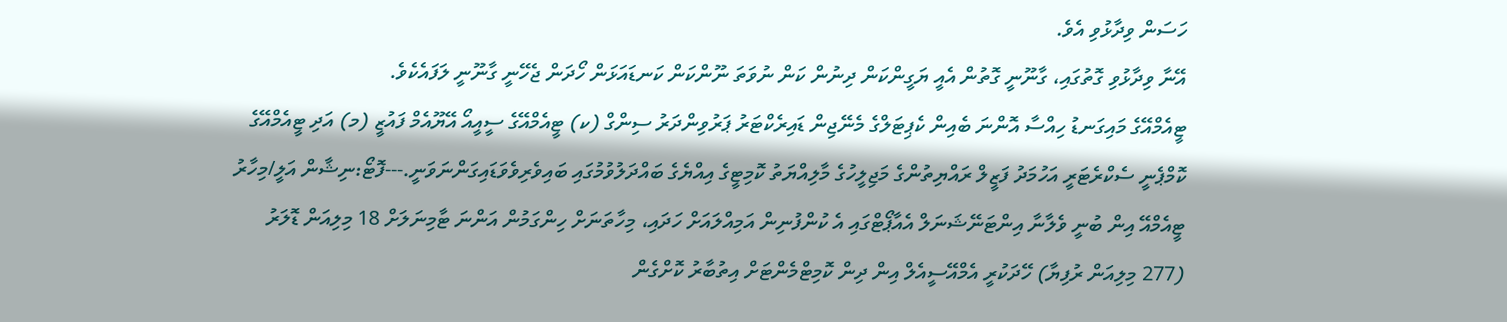ހަސަން ވިދާޅުވި އެވެ.
އޭނާ ވިދާޅުވި ގޮތުގައި، ގާނޫނީ ގޮތުން އެއީ ޔަގީންކަން ދިނުން ކަން ނުވަތަ ނޫންކަން ކަނޑައަޅަން ހޯދަން ޖެހޭނީ ގާނޫނީ ލަފައެކެވެ.
ޓީއެމްއޭގެ މައިގަނޑު ހިއްސާ އޮންނަ ބެއިން ކެޕިޓަލްގެ މެނޭޖިން ޑައިރެކްޓަރު ޕަރުވިންދަރު ސިންގް (ކ) ޓީއެމްއޭގެ ސީއީއޯ އޭޔޫއެމް ފައުޒީ (މ) އަދި ޓީއެމްއޭގެ ކޮމްޕެނީ ސެކްރެޓަރީ އަހުމަދު ފަޒީލް ރައްޔިތުންގެ މަޖިލީހުގެ މާލިއްޔަތު ކޮމިޓީގެ އިއްޔެގެ ބައްދަލުވުމުގައި ބައިވެރިވެވަޑައިގަންނަވަނީ.---ފޮޓޯ:ނިޝާން އަލީ/މިހާރު
ޓީއެމްއޭ އިން ބުނީ ވެލާނާ އިންޓަނޭޝަނަލް އެއާޕޯޓްގައި އެ ކުންފުނިން އަމިއްލައަށް ހަދައި، މިހާތަނަށް ހިންގަމުން އަންނަ ޓާމިނަލަށް 18 މިލިއަން ޑޮލަރު (277 މިލިއަން ރުފިޔާ) ހޭދަކުރީ އެމްއޭސީއެލް އިން ދިން ކޮމިޓްމެންޓަށް އިތުބާރު ކޮށްގެން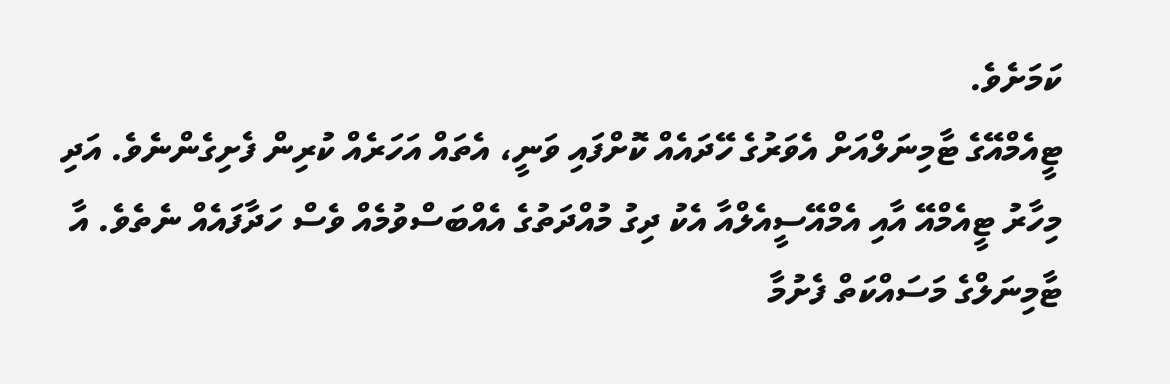ކަމަށެވެ.
ޓީއެމްއޭގެ ޓާމިނަލްއަށް އެވަރުގެ ހޭދައެއް ކޮށްފައި ވަނީ، އެތައް އަހަރެއް ކުރިން ފެށިގެންނެވެ. އަދި މިހާރު ޓީއެމްއޭ އާއި އެމްއޭސީއެލްއާ އެކު ދިގު މުއްދަތުގެ އެއްބަސްވުމެއް ވެސް ހަދާފައެއް ނެތެވެ. އާ ޓާމިނަލްގެ މަސައްކަތް ފެށުމާ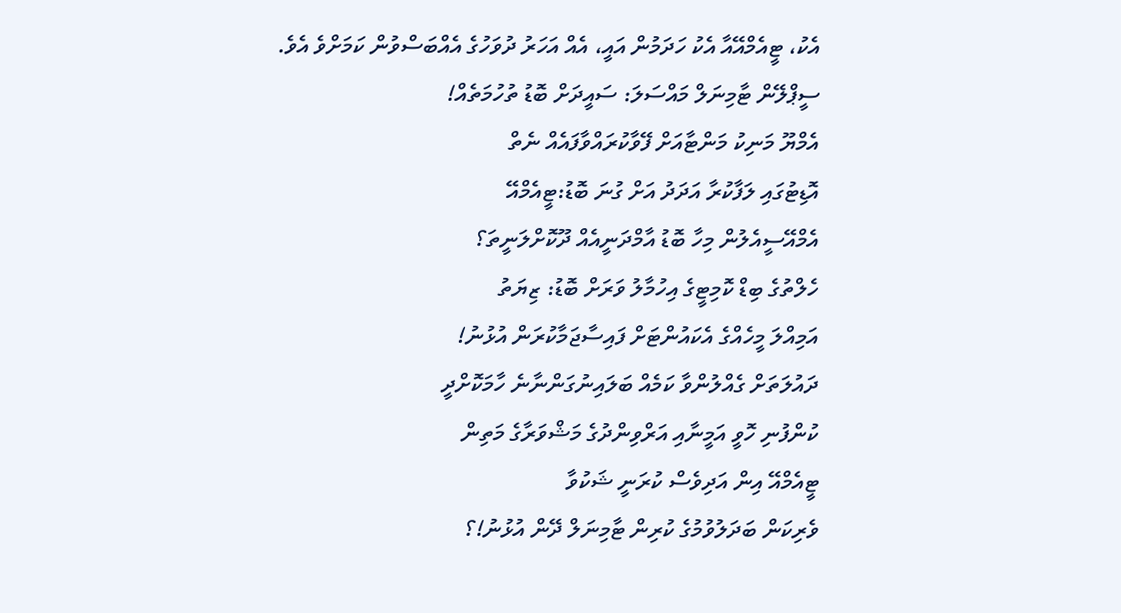އެކު، ޓީއެމްއޭއާ އެކު ހަދަމުން އައީ، އެއް އަހަރު ދުވަހުގެ އެއްބަސްވުން ކަމަށްވެ އެވެ.
ސީޕްލޭން ޓާމިނަލް މައްސަލަ: ސައީދަށް ބޮޑު ތުހުމަތެއް!
އެމްޔޫ މަނިކު މަންޓާއަށް ފޭވާކުރައްވާފައެއް ނެތް
އޮޑިޓުގައި ލަފާކުރާ އަދަދު އަށް ގުނަ ބޮޑު:ޓީއެމްއޭ
އެމްއޭސީއެލުން މިހާ ބޮޑު އާމްދަނީއެއް ދޫކޮށްލަނީތަ؟
ހެލްތުގެ ބިޑް ކޮމިޓީގެ އިހުމާލު ވަރަށް ބޮޑު: ޒިޔަތު
އަމިއްލަ މީހެއްގެ އެކައުންޓަށް ފައިސާޖަމާކުރަން އުޅުނު!
ދައުލަތަށް ގެއްލުންވާ ކަމެއް ބަލައިނުގަންނާނެ ހާމަކޮށްދީ
ކުންފުނި ހޮވީ އަމީނާއި އަރްވިންދުގެ މަޝްވަރާގެ މަތިން
ޓީއެމްއޭ އިން އަދިވެސް ކުރަނީ ޝަކުވާ
ވެރިކަން ބަދަލުވުމުގެ ކުރިން ޓާމިނަލް ދޭން އުޅުނު!؟